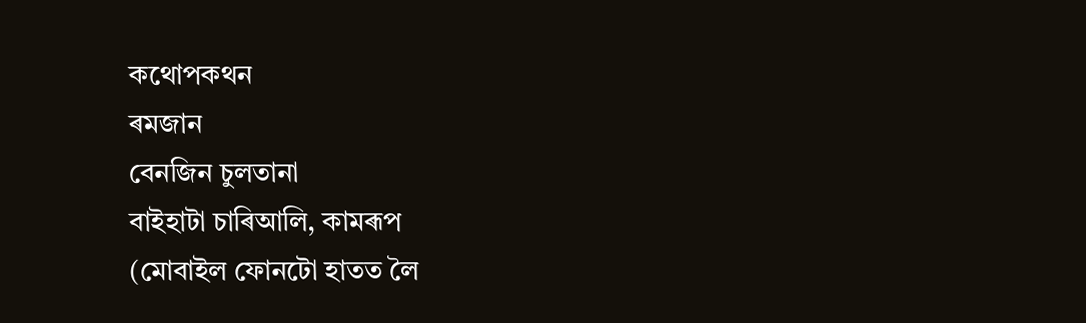কথোপকথন
ৰমজান
বেনজিন চুলতানা
বাইহাটা চাৰিআলি, কামৰূপ
(মোবাইল ফোনটো হাতত লৈ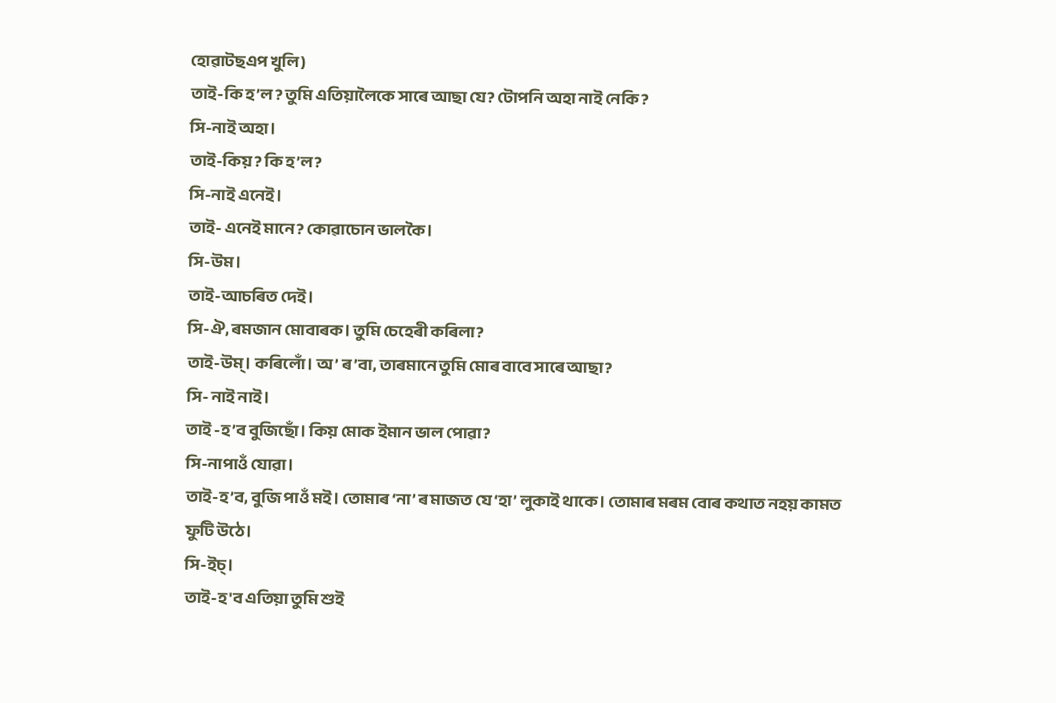হোৱাটছএপ খুলি)
তাই-কি হ’ল ? তুমি এতিয়ালৈকে সাৰে আছা যে? টোপনি অহা নাই নেকি ?
সি-নাই অহা।
তাই-কিয় ? কি হ’ল?
সি-নাই এনেই।
তাই- এনেই মানে? কোৱাচোন ভালকৈ।
সি-উম।
তাই-আচৰিত দেই।
সি-ঐ, ৰমজান মোবাৰক। তুমি চেহেৰী কৰিলা?
তাই-উম্। কৰিলোঁ। অ’ ৰ’বা, তাৰমানে তুমি মোৰ বাবে সাৰে আছা?
সি- নাই নাই।
তাই -হ’ব বুজিছোঁ। কিয় মোক ইমান ভাল পোৱা?
সি-নাপাওঁ যোৱা।
তাই-হ’ব, বুজি পাওঁ মই। তোমাৰ ‘না’ ৰ মাজত যে ‘হা’ লুকাই থাকে। তোমাৰ মৰম বোৰ কথাত নহয় কামত ফুটি উঠে।
সি-ইচ্।
তাই-হ'ব এতিয়া তুমি শুই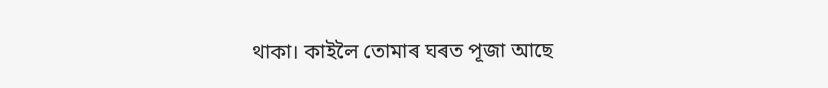থাকা। কাইলৈ তোমাৰ ঘৰত পূজা আছে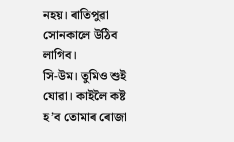নহয়। ৰাতিপুৱা সোনকালে উঠিব লাগিব।
সি-উম। তুমিও শুই যোৱা। কাইলৈ কষ্ট হ’ব তোমাৰ ৰোজা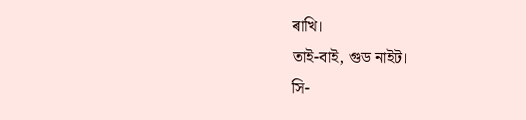ৰাখি।
তাই-বাই, গুড নাইট।
সি-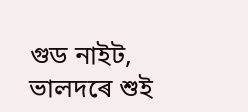গুড নাইট, ভালদৰে শুই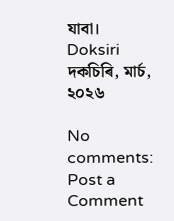যাবা।
Doksiri দকচিৰি, মাৰ্চ, ২০২৬

No comments:
Post a Comment